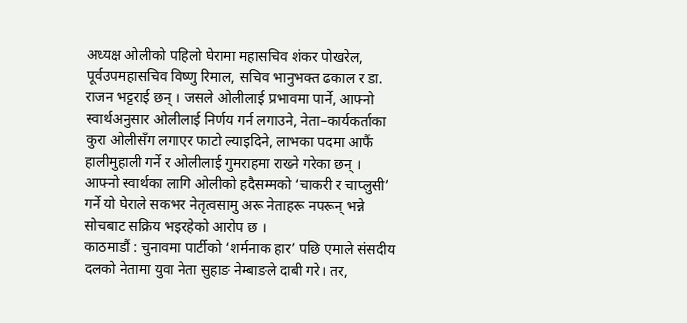अध्यक्ष ओलीको पहिलो घेरामा महासचिव शंकर पोखरेल, पूर्वउपमहासचिव विष्णु रिमाल, सचिव भानुभक्त ढकाल र डा. राजन भट्टराई छन् । जसले ओलीलाई प्रभावमा पार्ने, आफ्नो स्वार्थअनुसार ओलीलाई निर्णय गर्न लगाउने, नेता–कार्यकर्ताका कुरा ओलीसँग लगाएर फाटो ल्याइदिने, लाभका पदमा आफैं हालीमुहाली गर्ने र ओलीलाई गुमराहमा राख्ने गरेका छन् । आफ्नो स्वार्थका लागि ओलीको हदैसम्मको ‘चाकरी र चाप्लुसी’ गर्ने यो घेराले सकभर नेतृत्वसामु अरू नेताहरू नपरून् भन्ने सोचबाट सक्रिय भइरहेको आरोप छ ।
काठमाडौं : चुनावमा पार्टीको ‘शर्मनाक हार’ पछि एमाले संसदीय दलको नेतामा युवा नेता सुहाङ नेम्बाङले दाबी गरे। तर,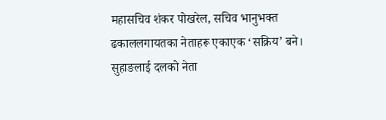महासचिव शंकर पोखरेल, सचिव भानुभक्त ढकाललगायतका नेताहरू एकाएक ‘सक्रिय’ बने।
सुहाङलाई दलको नेता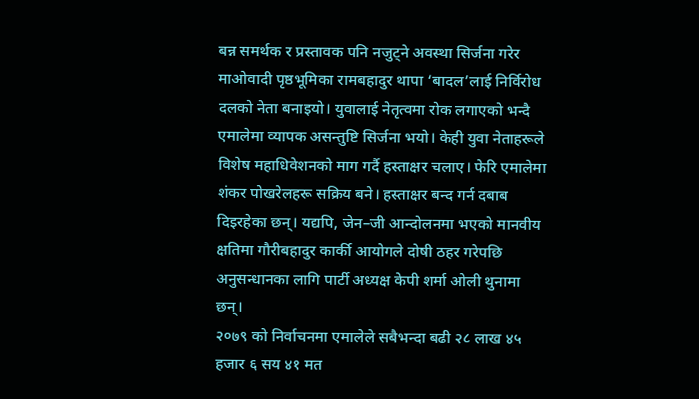बन्न समर्थक र प्रस्तावक पनि नजुट्ने अवस्था सिर्जना गरेर माओवादी पृष्ठभूमिका रामबहादुर थापा ‘बादल’लाई निर्विरोध दलको नेता बनाइयो। युवालाई नेतृत्वमा रोक लगाएको भन्दै एमालेमा व्यापक असन्तुष्टि सिर्जना भयो। केही युवा नेताहरूले विशेष महाधिवेशनको माग गर्दै हस्ताक्षर चलाए। फेरि एमालेमा शंकर पोखरेलहरू सक्रिय बने। हस्ताक्षर बन्द गर्न दबाब दिइरहेका छन्। यद्यपि, जेन–जी आन्दोलनमा भएको मानवीय क्षतिमा गौरीबहादुर कार्की आयोगले दोषी ठहर गरेपछि अनुसन्धानका लागि पार्टी अध्यक्ष केपी शर्मा ओली थुनामा छन्।
२०७९ को निर्वाचनमा एमालेले सबैभन्दा बढी २८ लाख ४५ हजार ६ सय ४१ मत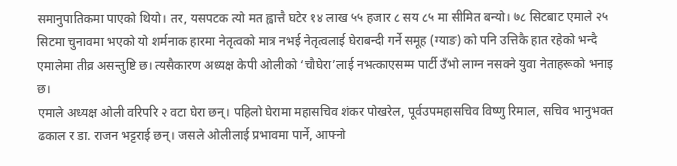समानुपातिकमा पाएको थियो। तर, यसपटक त्यो मत ह्वात्तै घटेर १४ लाख ५५ हजार ८ सय ८५ मा सीमित बन्यो। ७८ सिटबाट एमाले २५ सिटमा चुनावमा भएको यो शर्मनाक हारमा नेतृत्वको मात्र नभई नेतृत्वलाई घेराबन्दी गर्ने समूह (ग्याङ) को पनि उत्तिकै हात रहेको भन्दै एमालेमा तीव्र असन्तुष्टि छ। त्यसैकारण अध्यक्ष केपी ओलीको ‘चौघेरा’लाई नभत्काएसम्म पार्टी उँभो लाग्न नसक्ने युवा नेताहरूको भनाइ छ।
एमाले अध्यक्ष ओली वरिपरि २ वटा घेरा छन्। पहिलो घेरामा महासचिव शंकर पोखरेल, पूर्वउपमहासचिव विष्णु रिमाल, सचिव भानुभक्त ढकाल र डा. राजन भट्टराई छन्। जसले ओलीलाई प्रभावमा पार्ने, आफ्नो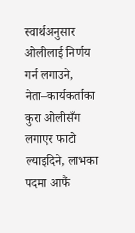स्वार्थअनुसार ओलीलाई निर्णय गर्न लगाउने, नेता–कार्यकर्ताका कुरा ओलीसँग लगाएर फाटो ल्याइदिने, लाभका पदमा आफैं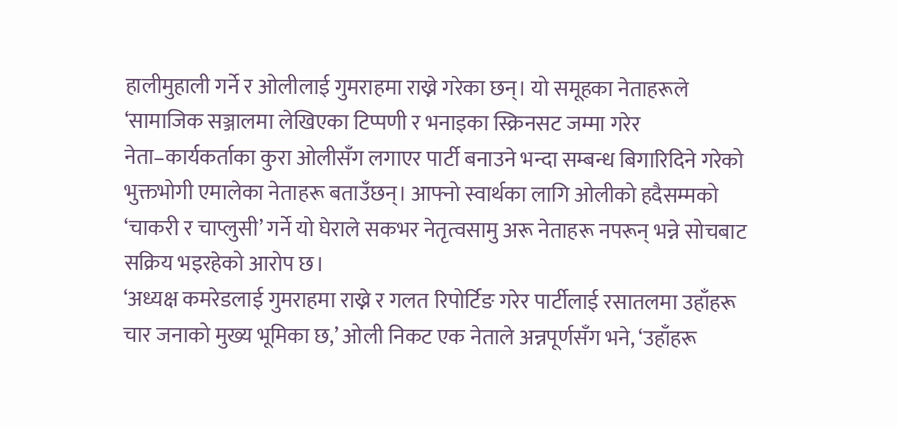हालीमुहाली गर्ने र ओलीलाई गुमराहमा राख्ने गरेका छन्। यो समूहका नेताहरूले ‘सामाजिक सञ्जालमा लेखिएका टिप्पणी र भनाइका स्क्रिनसट जम्मा गरेर नेता–कार्यकर्ताका कुरा ओलीसँग लगाएर पार्टी बनाउने भन्दा सम्बन्ध बिगारिदिने गरेको भुक्तभोगी एमालेका नेताहरू बताउँछन्। आफ्नो स्वार्थका लागि ओलीको हदैसम्मको ‘चाकरी र चाप्लुसी’ गर्ने यो घेराले सकभर नेतृत्वसामु अरू नेताहरू नपरून् भन्ने सोचबाट सक्रिय भइरहेको आरोप छ।
‘अध्यक्ष कमरेडलाई गुमराहमा राख्ने र गलत रिपोर्टिङ गरेर पार्टीलाई रसातलमा उहाँहरू चार जनाको मुख्य भूमिका छ,’ ओली निकट एक नेताले अन्नपूर्णसँग भने, ‘उहाँहरू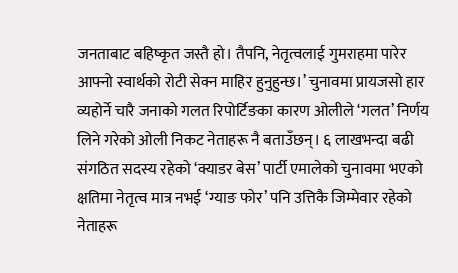जनताबाट बहिष्कृत जस्तै हो। तैपनि, नेतृत्वलाई गुमराहमा पारेर आफ्नो स्वार्थको रोटी सेक्न माहिर हुनुहुन्छ।’ चुनावमा प्रायजसो हार व्यहोर्ने चारै जनाको गलत रिपोर्टिङका कारण ओलीले ‘गलत’ निर्णय लिने गरेको ओली निकट नेताहरू नै बताउँछन्। ६ लाखभन्दा बढी संगठित सदस्य रहेको ‘क्याडर बेस’ पार्टी एमालेको चुनावमा भएको क्षतिमा नेतृत्व मात्र नभई ‘ग्याङ फोर’ पनि उत्तिकै जिम्मेवार रहेको नेताहरू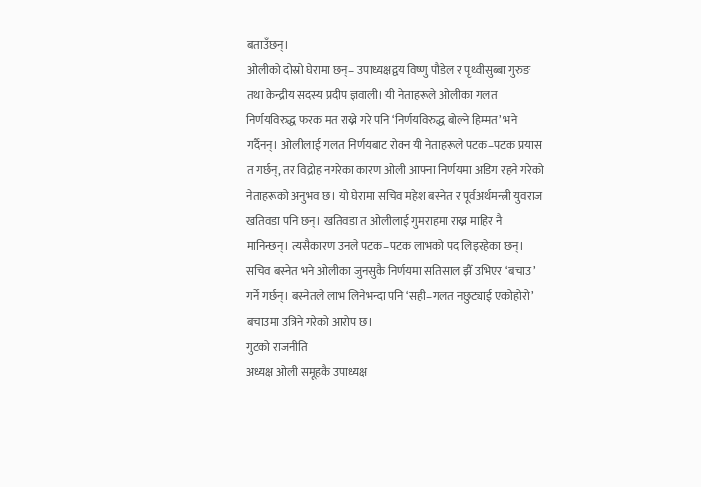बताउँछन्।
ओलीको दोस्रो घेरामा छन्– उपाध्यक्षद्वय विष्णु पौडेल र पृथ्वीसुब्बा गुरुङ तथा केन्द्रीय सदस्य प्रदीप ज्ञवाली। यी नेताहरूले ओलीका गलत निर्णयविरुद्ध फरक मत राख्ने गरे पनि ‘निर्णयविरुद्ध बोल्ने हिम्मत’ भने गर्दैनन्। ओलीलाई गलत निर्णयबाट रोक्न यी नेताहरूले पटक–पटक प्रयास त गर्छन्, तर विद्रोह नगरेका कारण ओली आफ्ना निर्णयमा अडिग रहने गरेको नेताहरूको अनुभव छ। यो घेरामा सचिव महेश बस्नेत र पूर्वअर्थमन्त्री युवराज खतिवडा पनि छन्। खतिवडा त ओलीलाई गुमराहमा राख्न माहिर नै मानिन्छन्। त्यसैकारण उनले पटक–पटक लाभको पद लिइरहेका छन्।
सचिव बस्नेत भने ओलीका जुनसुकै निर्णयमा सतिसाल झैँ उभिएर ‘बचाउ’ गर्ने गर्छन्। बस्नेतले लाभ लिनेभन्दा पनि ‘सही–गलत नछुट्याई एकोहोरो’ बचाउमा उत्रिने गरेको आरोप छ।
गुटको राजनीति
अध्यक्ष ओली समूहकै उपाध्यक्ष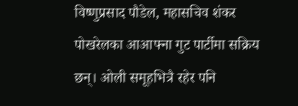विष्णुप्रसाद पौडेल, महासचिव शंकर पोखरेलका आआफ्ना गुट पार्टीमा सक्रिय छन्। ओली समूहभित्रै रहेर पनि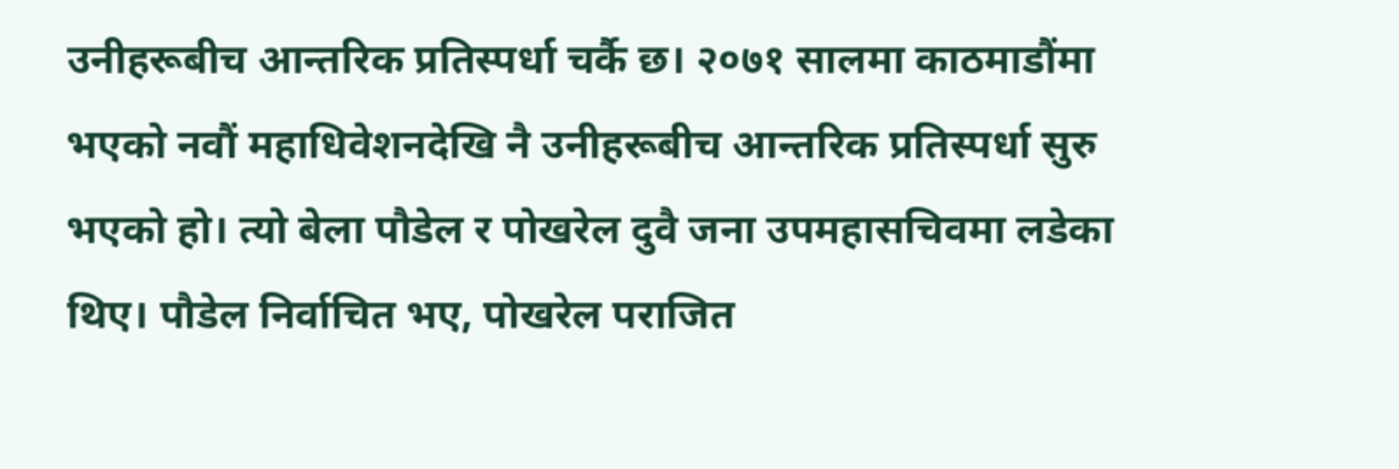उनीहरूबीच आन्तरिक प्रतिस्पर्धा चर्कै छ। २०७१ सालमा काठमाडौंमा भएको नवौं महाधिवेशनदेखि नै उनीहरूबीच आन्तरिक प्रतिस्पर्धा सुरु भएको हो। त्यो बेला पौडेल र पोखरेल दुवै जना उपमहासचिवमा लडेका थिए। पौडेल निर्वाचित भए, पोखरेल पराजित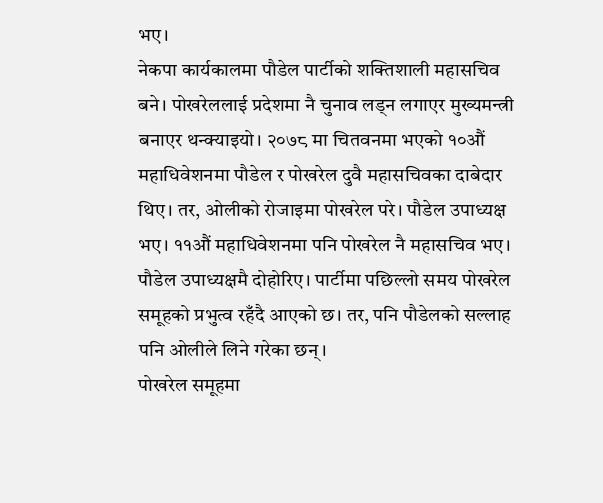भए।
नेकपा कार्यकालमा पौडेल पार्टीको शक्तिशाली महासचिव बने। पोखरेललाई प्रदेशमा नै चुनाव लड्न लगाएर मुख्यमन्त्री बनाएर थन्क्याइयो। २०७८ मा चितवनमा भएको १०औं महाधिवेशनमा पौडेल र पोखरेल दुवै महासचिवका दाबेदार थिए। तर, ओलीको रोजाइमा पोखरेल परे। पौडेल उपाध्यक्ष भए। ११औं महाधिवेशनमा पनि पोखरेल नै महासचिव भए। पौडेल उपाध्यक्षमै दोहोरिए। पार्टीमा पछिल्लो समय पोखरेल समूहको प्रभुत्व रहँदै आएको छ। तर, पनि पौडेलको सल्लाह पनि ओलीले लिने गरेका छन्।
पोखरेल समूहमा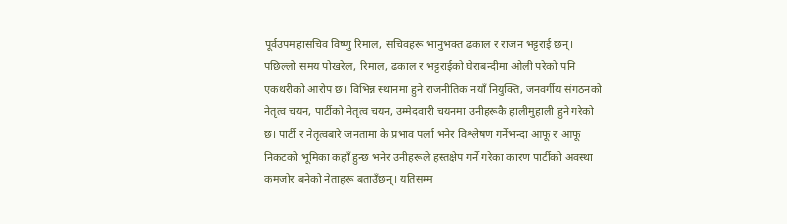पूर्वउपमहासचिव विष्णु रिमाल, सचिवहरू भानुभक्त ढकाल र राजन भट्टराई छन्। पछिल्लो समय पोखरेल, रिमाल, ढकाल र भट्टराईको घेराबन्दीमा ओली परेको पनि एकथरीको आरोप छ। विभिन्न स्थानमा हुने राजनीतिक नयाँ नियुक्ति, जनवर्गीय संगठनको नेतृत्व चयन, पार्टीको नेतृत्व चयन, उम्मेदवारी चयनमा उनीहरूकै हालीमुहाली हुने गरेको छ। पार्टी र नेतृत्वबारे जनतामा के प्रभाव पर्ला भनेर विश्लेषण गर्नेभन्दा आफू र आफू निकटको भूमिका कहाँ हुन्छ भनेर उनीहरूले हस्तक्षेप गर्ने गरेका कारण पार्टीको अवस्था कमजोर बनेको नेताहरू बताउँछन्। यतिसम्म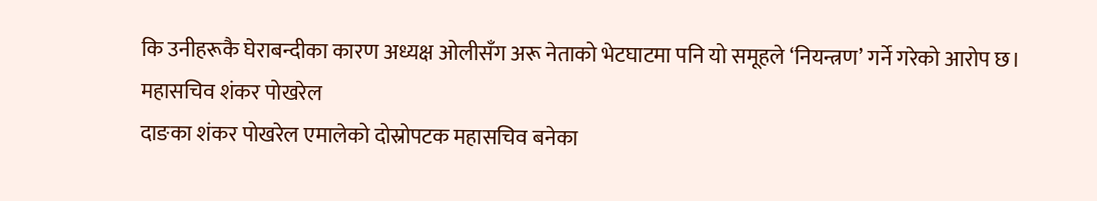कि उनीहरूकै घेराबन्दीका कारण अध्यक्ष ओलीसँग अरू नेताको भेटघाटमा पनि यो समूहले ‘नियन्त्रण’ गर्ने गरेको आरोप छ।
महासचिव शंकर पोखरेल
दाङका शंकर पोखरेल एमालेको दोस्रोपटक महासचिव बनेका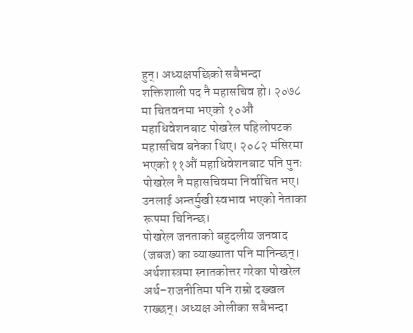हुन्। अध्यक्षपछिको सबैभन्दा शक्तिशाली पद नै महासचिव हो। २०७८ मा चितवनमा भएको १०औं महाधिवेशनबाट पोखरेल पहिलोपटक महासचिव बनेका थिए। २०८२ मंसिरमा भएको ११औं महाधिवेशनबाट पनि पुनः पोखरेल नै महासचिवमा निर्वाचित भए। उनलाई अन्तर्मुखी स्वभाव भएको नेताका रूपमा चिनिन्छ।
पोखरेल जनताको बहुदलीय जनवाद (जबज) का व्याख्याता पनि मानिन्छन्। अर्थशास्त्रमा स्नातकोत्तर गरेका पोखरेल अर्थ–राजनीतिमा पनि राम्रो दख्खल राख्छन्। अध्यक्ष ओलीका सबैभन्दा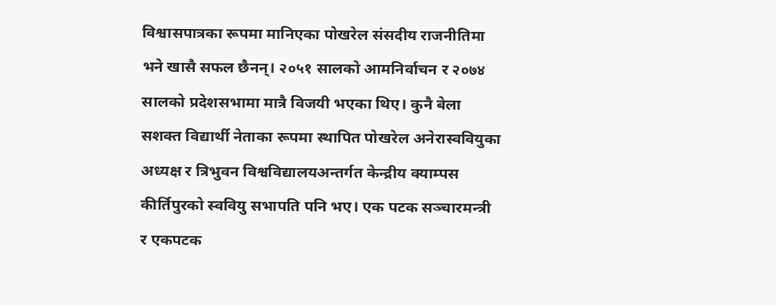विश्वासपात्रका रूपमा मानिएका पोखरेल संसदीय राजनीतिमा भने खासै सफल छैनन्। २०५१ सालको आमनिर्वाचन र २०७४ सालको प्रदेशसभामा मात्रै विजयी भएका थिए। कुनै बेला सशक्त विद्यार्थी नेताका रूपमा स्थापित पोखरेल अनेरास्ववियुका अध्यक्ष र त्रिभुवन विश्वविद्यालयअन्तर्गत केन्द्रीय क्याम्पस कीर्तिपुरको स्ववियु सभापति पनि भए। एक पटक सञ्चारमन्त्री र एकपटक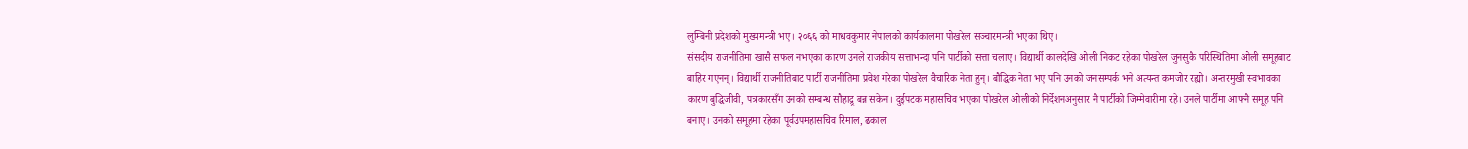लुम्बिनी प्रदेशको मुख्यमन्त्री भए। २०६६ को माधवकुमार नेपालको कार्यकालमा पोखरेल सञ्चारमन्त्री भएका थिए।
संसदीय राजनीतिमा खासै सफल नभएका कारण उनले राजकीय सत्ताभन्दा पनि पार्टीको सत्ता चलाए। विद्यार्थी कालदेखि ओली निकट रहेका पोखरेल जुनसुकै परिस्थितिमा ओली समूहबाट बाहिर गएनन्। विद्यार्थी राजनीतिबाट पार्टी राजनीतिमा प्रवेश गरेका पोखरेल वैचारिक नेता हुन्। बौद्धिक नेता भए पनि उनको जनसम्पर्क भने अत्यन्त कमजोर रह्यो। अन्तरमुखी स्वभावका कारण बुद्धिजीवी, पत्रकारसँग उनको सम्बन्ध सौहाद्र्र बन्न सकेन। दुईपटक महासचिव भएका पोखरेल ओलीको निर्देशनअनुसार नै पार्टीको जिम्मेवारीमा रहे। उनले पार्टीमा आफ्नै समूह पनि बनाए। उनको समूहमा रहेका पूर्वउपमहासचिव रिमाल, ढकाल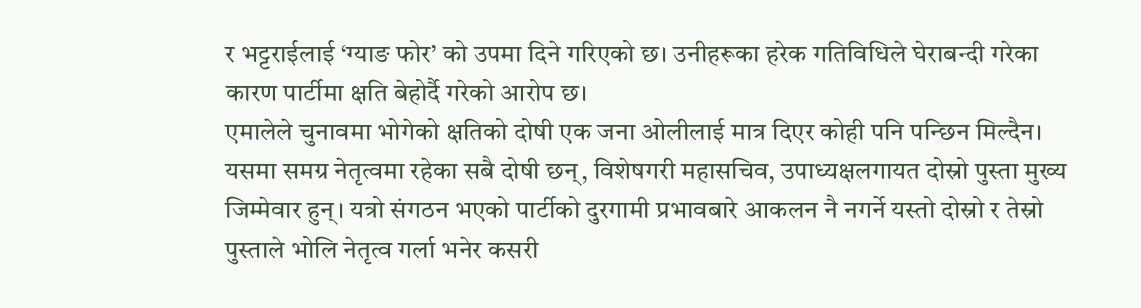र भट्टराईलाई ‘ग्याङ फोर’ को उपमा दिने गरिएको छ। उनीहरूका हरेक गतिविधिले घेराबन्दी गरेका कारण पार्टीमा क्षति बेहोर्दै गरेको आरोप छ।
एमालेले चुनावमा भोगेको क्षतिको दोषी एक जना ओलीलाई मात्र दिएर कोही पनि पन्छिन मिल्दैन। यसमा समग्र नेतृत्वमा रहेका सबै दोषी छन्, विशेषगरी महासचिव, उपाध्यक्षलगायत दोस्रो पुस्ता मुख्य जिम्मेवार हुन्। यत्रो संगठन भएको पार्टीको दुरगामी प्रभावबारे आकलन नै नगर्ने यस्तो दोस्रो र तेस्रो पुस्ताले भोलि नेतृत्व गर्ला भनेर कसरी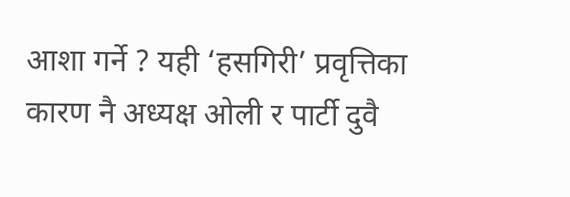आशा गर्ने ? यही ‘हसगिरी’ प्रवृत्तिका कारण नै अध्यक्ष ओली र पार्टी दुवै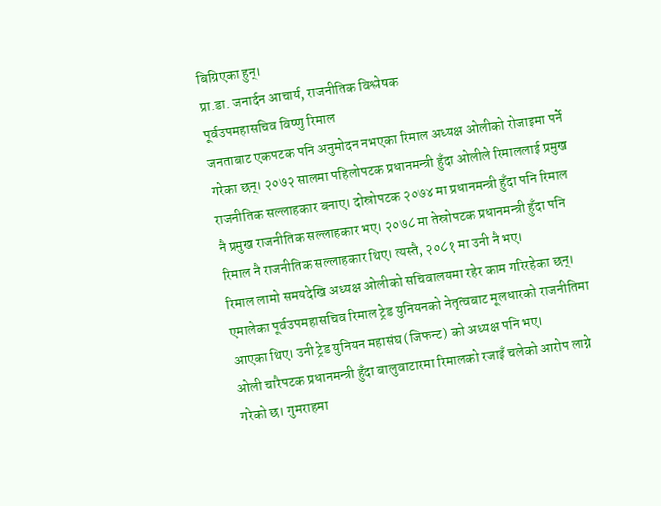बिग्रिएका हुन्।
प्रा.डा. जनार्दन आचार्य, राजनीतिक विश्लेषक
पूर्वउपमहासचिव विष्णु रिमाल
जनताबाट एकपटक पनि अनुमोदन नभएका रिमाल अध्यक्ष ओलीको रोजाइमा पर्ने गरेका छन्। २०७२ सालमा पहिलोपटक प्रधानमन्त्री हुँदा ओलीले रिमाललाई प्रमुख राजनीतिक सल्लाहकार बनाए। दोस्रोपटक २०७४ मा प्रधानमन्त्री हुँदा पनि रिमाल नै प्रमुख राजनीतिक सल्लाहकार भए। २०७८ मा तेस्रोपटक प्रधानमन्त्री हुँदा पनि रिमाल नै राजनीतिक सल्लाहकार थिए। त्यस्तै, २०८१ मा उनी नै भए।
रिमाल लामो समयदेखि अध्यक्ष ओलीको सचिवालयमा रहेर काम गरिरहेका छन्। एमालेका पूर्वउपमहासचिव रिमाल ट्रेड युनियनको नेतृत्वबाट मूलधारको राजनीतिमा आएका थिए। उनी ट्रेड युनियन महासंघ (जिफन्ट) को अध्यक्ष पनि भए।
ओली चारैपटक प्रधानमन्त्री हुँदा बालुवाटारमा रिमालको रजाइँ चलेको आरोप लाग्ने गरेको छ। गुमराहमा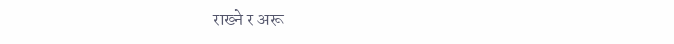राख्ने र अरू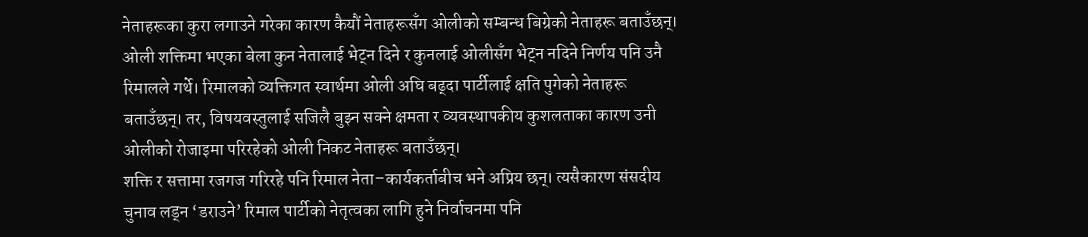नेताहरूका कुरा लगाउने गरेका कारण कैयौं नेताहरूसँग ओलीको सम्बन्ध बिग्रेको नेताहरू बताउँछन्। ओली शक्तिमा भएका बेला कुन नेतालाई भेट्न दिने र कुनलाई ओलीसँग भेट्न नदिने निर्णय पनि उनै रिमालले गर्थे। रिमालको व्यक्तिगत स्वार्थमा ओली अघि बढ्दा पार्टीलाई क्षति पुगेको नेताहरू बताउँछन्। तर, विषयवस्तुलाई सजिलै बुझ्न सक्ने क्षमता र व्यवस्थापकीय कुशलताका कारण उनी ओलीको रोजाइमा परिरहेको ओली निकट नेताहरू बताउँछन्।
शक्ति र सत्तामा रजगज गरिरहे पनि रिमाल नेता–कार्यकर्ताबीच भने अप्रिय छन्। त्यसैकारण संसदीय चुनाव लड्न ‘डराउने’ रिमाल पार्टीको नेतृत्वका लागि हुने निर्वाचनमा पनि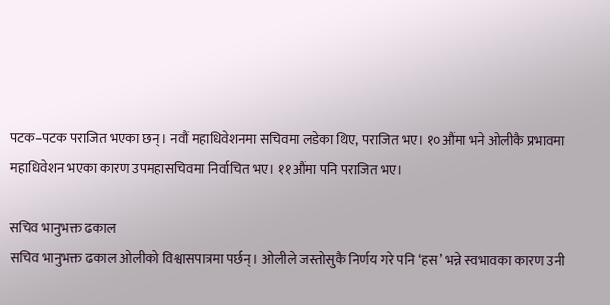पटक–पटक पराजित भएका छन्। नवौं महाधिवेशनमा सचिवमा लडेका थिए, पराजित भए। १०औंमा भने ओलीकै प्रभावमा महाधिवेशन भएका कारण उपमहासचिवमा निर्वाचित भए। ११औंमा पनि पराजित भए।

सचिव भानुभक्त ढकाल
सचिव भानुभक्त ढकाल ओलीको विश्वासपात्रमा पर्छन्। ओलीले जस्तोसुकै निर्णय गरे पनि ‘हस’ भन्ने स्वभावका कारण उनी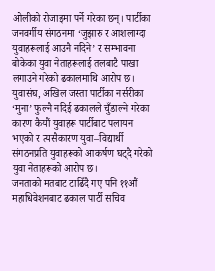ओलीको रोजाइमा पर्ने गरेका छन्। पार्टीका जनवर्गीय संगठनमा ‘जुझारु र आशलाग्दा युवाहरूलाई आउनै नदिने’ र सम्भावना बोकेका युवा नेताहरूलाई तलबाटै पाखा लगाउने गरेको ढकालमाथि आरोप छ। युवासंघ, अखिल जस्ता पार्टीका नर्सरीका ‘मुना’ फुल्नै नदिई ढकालले चुँडाल्ने गरेका कारण कैयौं युवाहरू पार्टीबाट पलायन भएको र त्यसैकारण युवा–विद्यार्थी संगठनप्रति युवाहरूको आकर्षण घट्दै गरेको युवा नेताहरूको आरोप छ।
जनताको मतबाट टाढिँदै गए पनि ११औं महाधिवेशनबाट ढकाल पार्टी सचिव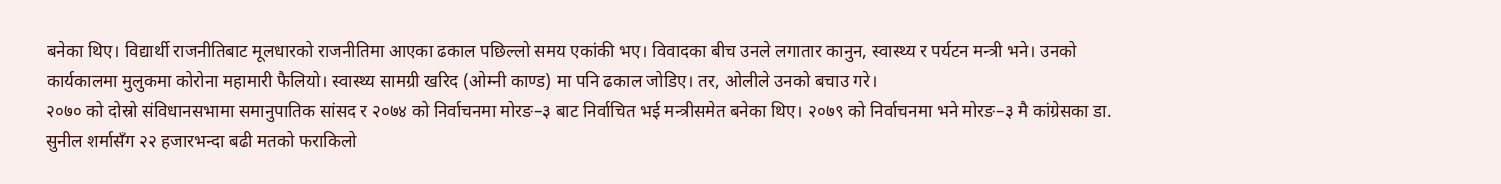बनेका थिए। विद्यार्थी राजनीतिबाट मूलधारको राजनीतिमा आएका ढकाल पछिल्लो समय एकांकी भए। विवादका बीच उनले लगातार कानुन, स्वास्थ्य र पर्यटन मन्त्री भने। उनको कार्यकालमा मुलुकमा कोरोना महामारी फैलियो। स्वास्थ्य सामग्री खरिद (ओम्नी काण्ड) मा पनि ढकाल जोडिए। तर, ओलीले उनको बचाउ गरे।
२०७० को दोस्रो संविधानसभामा समानुपातिक सांसद र २०७४ को निर्वाचनमा मोरङ–३ बाट निर्वाचित भई मन्त्रीसमेत बनेका थिए। २०७९ को निर्वाचनमा भने मोरङ–३ मै कांग्रेसका डा. सुनील शर्मासँग २२ हजारभन्दा बढी मतको फराकिलो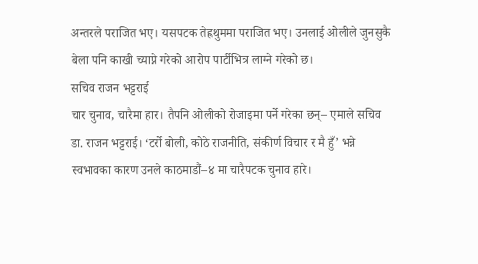अन्तरले पराजित भए। यसपटक तेह्रथुममा पराजित भए। उनलाई ओलीले जुनसुकै बेला पनि काखी च्याप्ने गरेको आरोप पार्टीभित्र लाग्ने गरेको छ।
सचिव राजन भट्टराई
चार चुनाव, चारैमा हार। तैपनि ओलीको रोजाइमा पर्ने गरेका छन्– एमाले सचिव डा. राजन भट्टराई। ‘टर्रो बोली, कोठे राजनीति, संकीर्ण विचार र मै हुँ’ भन्ने स्वभावका कारण उनले काठमाडौं–४ मा चारैपटक चुनाव हारे।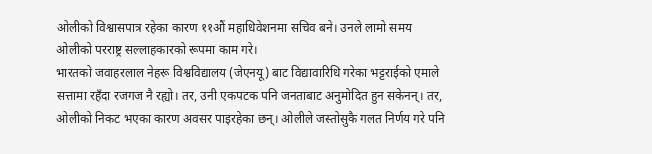ओलीको विश्वासपात्र रहेका कारण ११औं महाधिवेशनमा सचिव बने। उनले लामो समय ओलीको परराष्ट्र सल्लाहकारको रूपमा काम गरे।
भारतको जवाहरलाल नेहरू विश्वविद्यालय (जेएनयू) बाट विद्यावारिधि गरेका भट्टराईको एमाले सत्तामा रहँदा रजगज नै रह्यो। तर, उनी एकपटक पनि जनताबाट अनुमोदित हुन सकेनन्। तर, ओलीको निकट भएका कारण अवसर पाइरहेका छन्। ओलीले जस्तोसुकै गलत निर्णय गरे पनि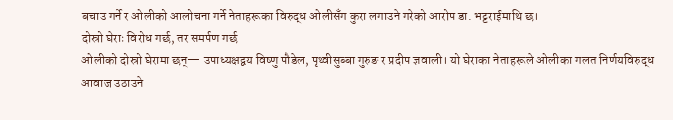बचाउ गर्ने र ओलीको आलोचना गर्ने नेताहरूका विरुद्ध ओलीसँग कुरा लगाउने गरेको आरोप डा. भट्टराईमाथि छ।
दोस्रो घेराः विरोध गर्छ, तर समर्पण गर्छ
ओलीको दोस्रो घेरामा छन्— उपाध्यक्षद्वय विष्णु पौडेल, पृथ्वीसुब्बा गुरुङ र प्रदीप ज्ञवाली। यो घेराका नेताहरूले ओलीका गलत निर्णयविरुद्ध आवाज उठाउने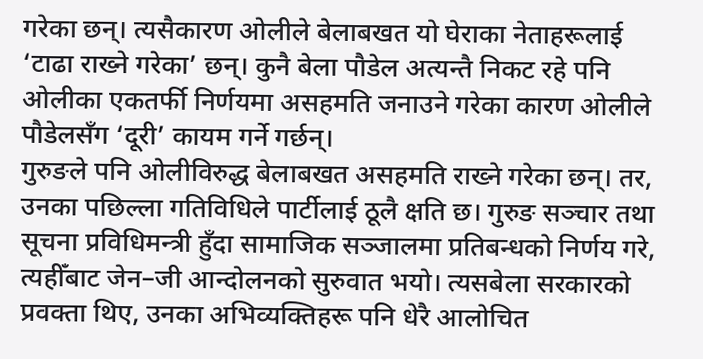गरेका छन्। त्यसैकारण ओलीले बेलाबखत यो घेराका नेताहरूलाई ‘टाढा राख्ने गरेका’ छन्। कुनै बेला पौडेल अत्यन्तै निकट रहे पनि ओलीका एकतर्फी निर्णयमा असहमति जनाउने गरेका कारण ओलीले पौडेलसँग ‘दूरी’ कायम गर्ने गर्छन्।
गुरुङले पनि ओलीविरुद्ध बेलाबखत असहमति राख्ने गरेका छन्। तर, उनका पछिल्ला गतिविधिले पार्टीलाई ठूलै क्षति छ। गुरुङ सञ्चार तथा सूचना प्रविधिमन्त्री हुँदा सामाजिक सञ्जालमा प्रतिबन्धको निर्णय गरे, त्यहीँबाट जेन–जी आन्दोलनको सुरुवात भयो। त्यसबेला सरकारको प्रवक्ता थिए, उनका अभिव्यक्तिहरू पनि धेरै आलोचित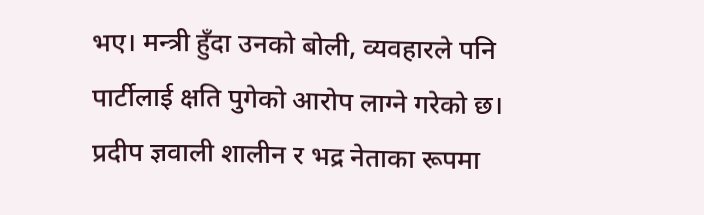भए। मन्त्री हुँदा उनको बोली, व्यवहारले पनि पार्टीलाई क्षति पुगेको आरोप लाग्ने गरेको छ।
प्रदीप ज्ञवाली शालीन र भद्र नेताका रूपमा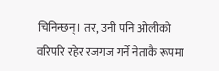चिनिन्छन्। तर, उनी पनि ओलीको वरिपरि रहेर रजगज गर्ने नेताकै रूपमा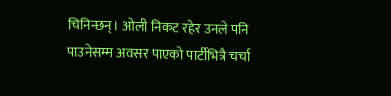चिनिन्छन्। ओली निकट रहेर उनले पनि पाउनेसम्म अवसर पाएको पार्टीभित्रै चर्चा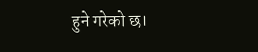हुने गरेको छ।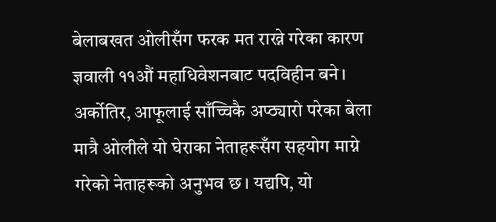बेलाबखत ओलीसँग फरक मत राख्ने गरेका कारण ज्ञवाली ११औं महाधिवेशनबाट पदविहीन बने। अर्कोतिर, आफूलाई साँच्चिकै अप्ठ्यारो परेका बेला मात्रै ओलीले यो घेराका नेताहरूसँग सहयोग माग्ने गरेको नेताहरूको अनुभव छ। यद्यपि, यो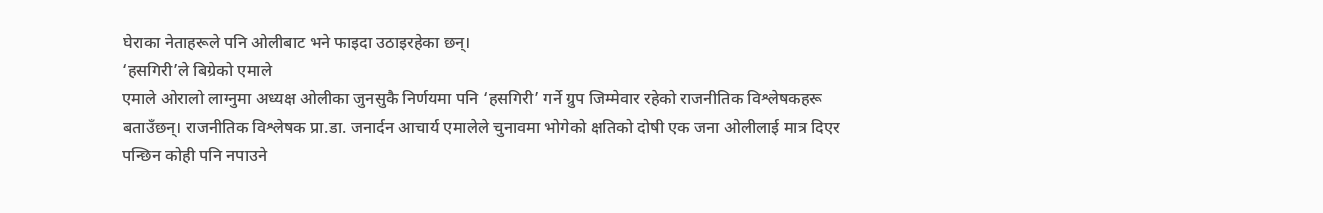घेराका नेताहरूले पनि ओलीबाट भने फाइदा उठाइरहेका छन्।
‘हसगिरी’ले बिग्रेको एमाले
एमाले ओरालो लाग्नुमा अध्यक्ष ओलीका जुनसुकै निर्णयमा पनि ‘हसगिरी’ गर्ने ग्रुप जिम्मेवार रहेको राजनीतिक विश्लेषकहरू बताउँछन्। राजनीतिक विश्लेषक प्रा.डा. जनार्दन आचार्य एमालेले चुनावमा भोगेको क्षतिको दोषी एक जना ओलीलाई मात्र दिएर पन्छिन कोही पनि नपाउने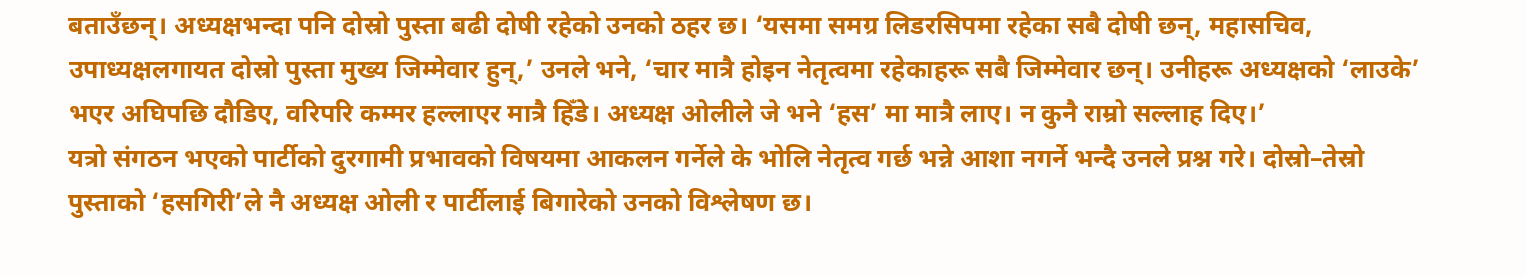बताउँछन्। अध्यक्षभन्दा पनि दोस्रो पुस्ता बढी दोषी रहेको उनको ठहर छ। ‘यसमा समग्र लिडरसिपमा रहेका सबै दोषी छन्, महासचिव, उपाध्यक्षलगायत दोस्रो पुस्ता मुख्य जिम्मेवार हुन्,’ उनले भने, ‘चार मात्रै होइन नेतृत्वमा रहेकाहरू सबै जिम्मेवार छन्। उनीहरू अध्यक्षको ‘लाउके’ भएर अघिपछि दौडिए, वरिपरि कम्मर हल्लाएर मात्रै हिँडे। अध्यक्ष ओलीले जे भने ‘हस’ मा मात्रै लाए। न कुनै राम्रो सल्लाह दिए।’
यत्रो संगठन भएको पार्टीको दुरगामी प्रभावको विषयमा आकलन गर्नेले के भोलि नेतृत्व गर्छ भन्ने आशा नगर्ने भन्दै उनले प्रश्न गरे। दोस्रो–तेस्रो पुस्ताको ‘हसगिरी’ले नै अध्यक्ष ओली र पार्टीलाई बिगारेको उनको विश्लेषण छ।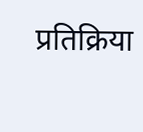प्रतिक्रिया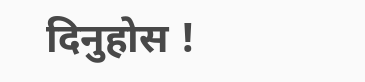दिनुहोस !